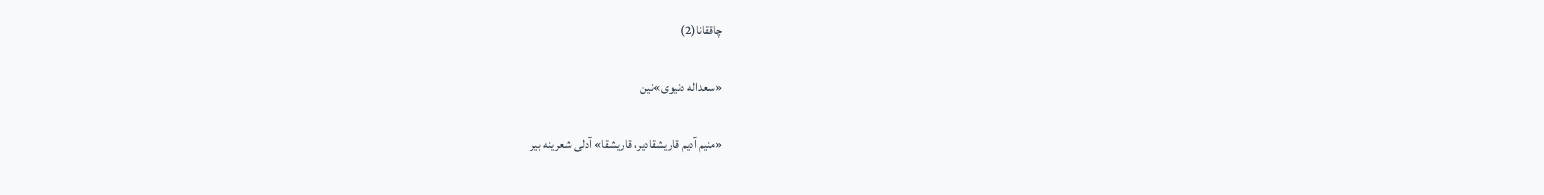چاققانا(2)

«سعداله دنیوی»نین

«منیم آدیم قاریشقادیر، قاریشقا» آدلی شعرینه بیر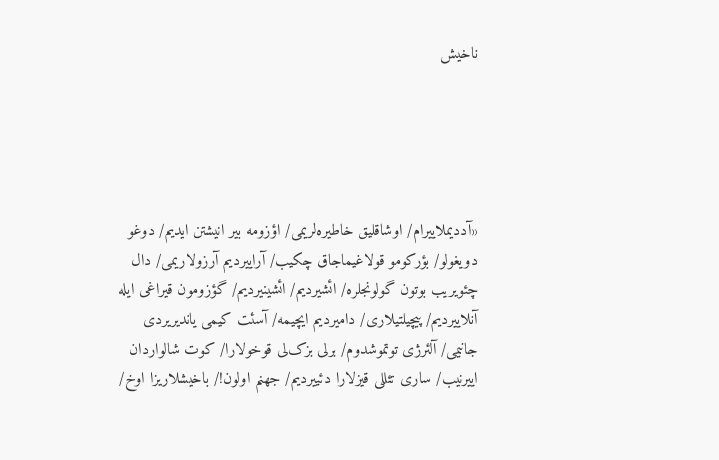ناخیش





«آددیملاییرام/ اوشاقلیق خاطیره‌لریمی/ اؤزومه بیر انیشتن ایدیم/ دوغو دویغولو/ بؤرکومو قولاغیماجاق چکیب/ آراییردیم آرزولاریمی/ دال چئویریب بوتون گولونجلره/ ائشیردیم/ ائشینیردیم/ گؤزومون قیراغی ایله آنلاییردیم/ پیچیلتیلاری/ دامیردیم ایچیمه/ آسئت کیمی یاندیریردی جانیمی/ آلئرژی توتموشدوم/ برلی بزک‌لی قوخولارا/ کوت شالواردان اییرنیب/ ساری تئللی قیزلارا دئییردیم/ جهنم اولون!/ باخیشلاریزا اوخ/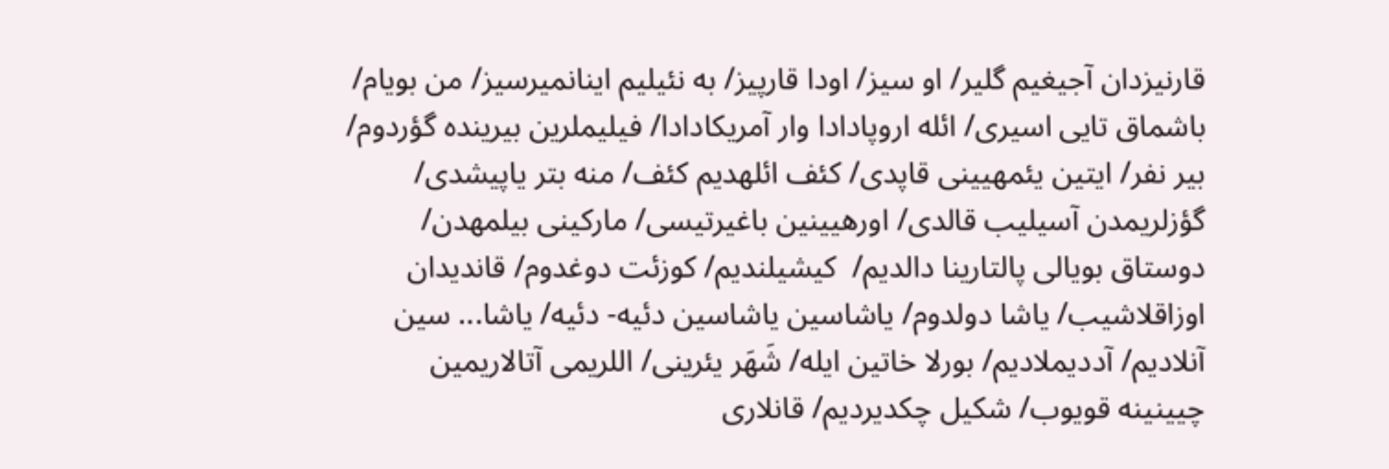قارنیزدان آجیغیم گلیر/ او سیز/ اودا قارپیز/ به نئیلیم اینانمیرسیز/ من بویام/ باشماق تایی اسیری/ ائله اروپادادا وار آمریکادادا/ فیلیملرین بیرینده گؤردوم/ بیر نفر/ ایتین یئمهیینی قاپدی/ کئف ائلهدیم کئف/ منه بتر یاپیشدی/ گؤزلریمدن آسیلیب قالدی/ اورهیینین باغیرتیسی/ مارکینی بیلمهدن/ دوستاق بویالی پالتارینا دالدیم/  کیشیلندیم/ کوزئت دوغدوم/ قاندیدان اوزاقلاشیب/ یاشا دولدوم/ یاشاسین یاشاسین دئیه- دئیه/ یاشا... سین آنلادیم/ آددیملادیم/ بورلا خاتین ایله/ شَهَر یئرینی/ اللریمی آتالاریمین چیینینه قویوب/ شکیل چکدیردیم/ قانلاری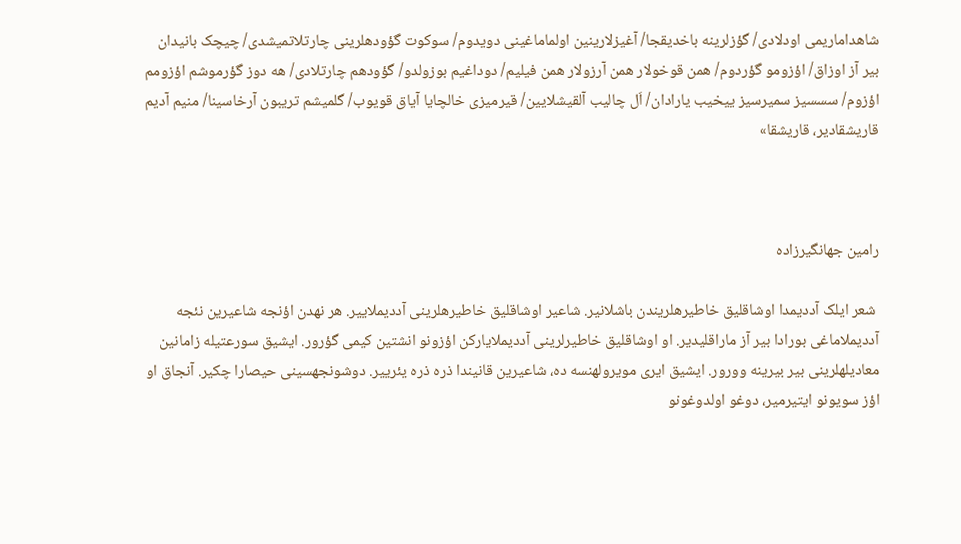شاهداماریمی اودلادی/ گؤزلرینه باخدیقجا/ آغیزلارینین اولماماغینی دویدوم/ سوکوت گؤودهلرینی چارتلاتمیشدی/ چیچک بانیدان بیر آز اوزاق/ اؤزومو گؤردوم/ همن قوخولار همن آرزولار همن فیلیم/ دوداغیم بوزولدو/ گؤودهم چارتلادی/ هه دوز گؤرموشم اؤزومم اؤزوم/ سسسیز سمیرسیز ییخیب یارادان/ اَل چالیب آلقیشلایین/ قیرمیزی خالچایا آیاق قویوب/ گلمیشم تریبون آرخاسینا/ منیم آدیم قاریشقادیر، قاریشقا»



رامین جهانگیرزاده

 شعر ایلک آددیمدا اوشاقلیق خاطیرهلریندن باشلانیر. شاعیر اوشاقلیق خاطیرهلرینی آددیملاییر. هر نهدن اؤنجه شاعیرین نئجه آددیملاماغی بورادا بیر آز ماراقلیدیر. او اوشاقلیق خاطیرلرینی آددیملایارکن اؤزونو انشتین کیمی گؤرور. ایشیق سورعتیله زامانین معادیلهلرینی بیر بیرینه وورور. ایشیق ایری مویرولهنسه ده، شاعیرین قانیندا ذره ذره یئرییر. دوشونجهسینی حیصارا چکیر. آنجاق او اؤز سویونو ایتیرمیر، دوغو اولدوغونو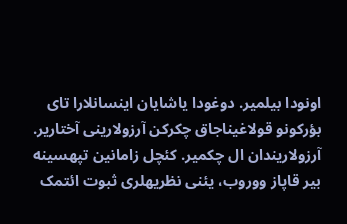اونودا بیلمیر. دوغودا یاشایان اینسانلارا تای بؤرکونو قولاغیناجاق چکرکن آرزولارینی آختاریر. آرزولاریندان ال چکمیر. کئچل زامانین تپهسینه بیر قاپاز ووروب، یئنی نظریهلری ثبوت ائتمک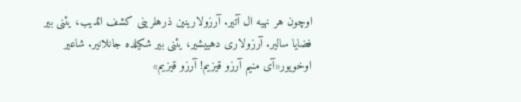اوچون هر نهیه ال آتیر. آرزولارینین ذرهلرینی کشف ائدیب، یئنی بیر فضایا سالیر. آرزولاری دهییشیر، یئنی بیر شکیلده جانلانیر. شاعیر اوخویور«آی منیم آرزو قیزیم! آرزو قیزیم»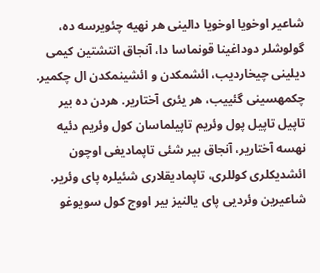شاعیر اوخویا اوخویا دالینی هر نهیه چئویرسه ده، گولوشلر دوداغینا قونماسا دا، آنجاق انتشتین کیمی دیلینی چیخاردیب، ائشمکدن و ائشینمکدن ال چکمیر. چکمهسینی گئییب، هر یئری آختاریر. هردن ده بیر تاپیل تاپیل پول وئریم تاپیلماسان کول وئریم دئیه نهسه آختاریر، آنجاق بیر شئی تاپمادیغی اوچون ائشدیکلری کوللری، تاپمادیقلاری شئیلره پای وئریر. شاعیرین وئردیی پای یالنیز بیر اووج کول سویوغو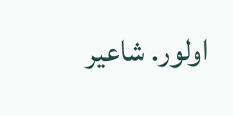اولور. شاعیر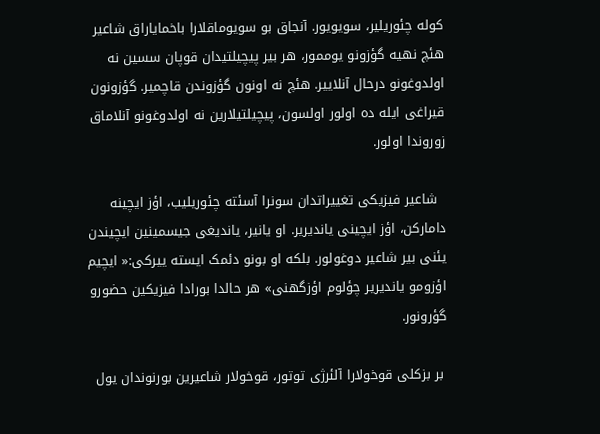کوله چئوریلیر، سویویور. آنجاق بو سویوماقلارا باخمایاراق شاعیر هئچ نهیه گؤزونو یوممور، هر بیر پیچیلتیدان قوپان سسین نه اولدوغونو درحال آنلاییر. هئچ نه اونون گؤزوندن قاچمیر. گؤزونون قیراغی ایله ده اولور اولسون، پیچیلتیلارین نه اولدوغونو آنلاماق زوروندا اولور.

  شاعیر فیزیکی تغییراتدان سونرا آسئته چئوریلیب، اؤز ایچینه دامارکن، اؤز ایچینی یاندیریر. او یانیر، یاندیغی جیسمینین ایچیندن یئنی بیر شاعیر دوغولور. بلکه او بونو دئمک ایسته ییرکی:« ایچیم اؤزومو یاندیریر چؤلوم اؤزگهنی» هر حالدا بورادا فیزیکین حضورو گؤرونور.

 بر بزکلی قوخولارا آلئرژی توتور، قوخولار شاعیرین بورنوندان یول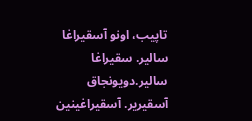تاپیب، اونو آسقیراغا سالیر. سقیراغا سالیر.دویونجاق آسقیریر. آسقیراغینین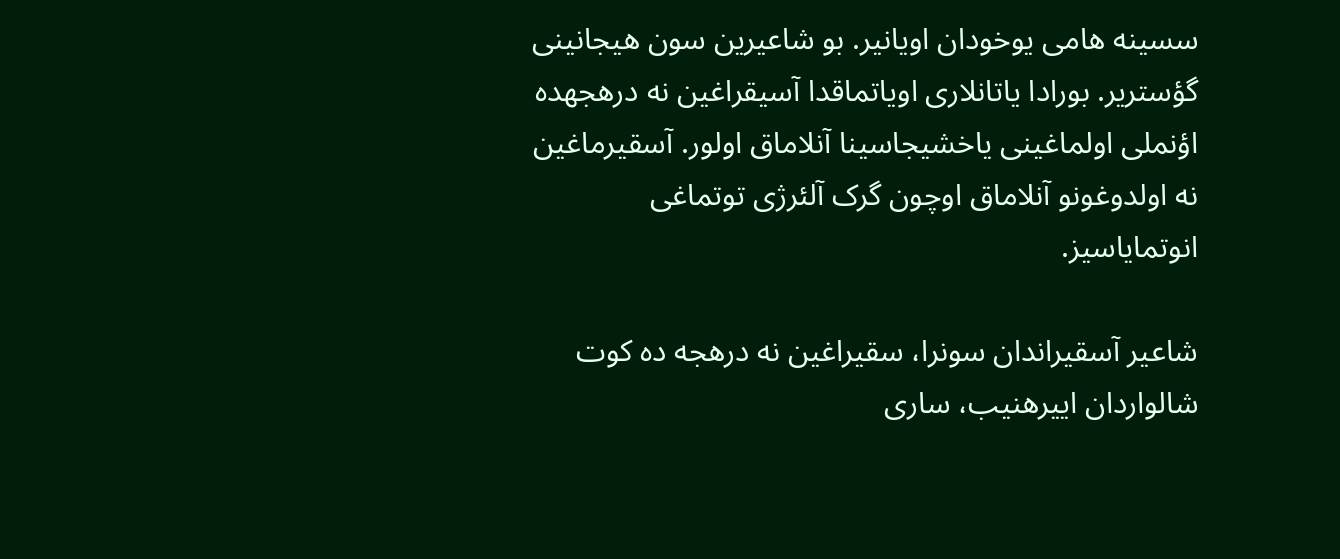سسینه هامی یوخودان اویانیر. بو شاعیرین سون هیجانینی گؤستریر. بورادا یاتانلاری اویاتماقدا آسیقراغین نه درهجهده اؤنملی اولماغینی یاخشیجاسینا آنلاماق اولور. آسقیرماغین نه اولدوغونو آنلاماق اوچون گرک آلئرژی توتماغی انوتمایاسیز.

شاعیر آسقیراندان سونرا، سقیراغین نه درهجه ده کوت شالواردان اییرهنیب، ساری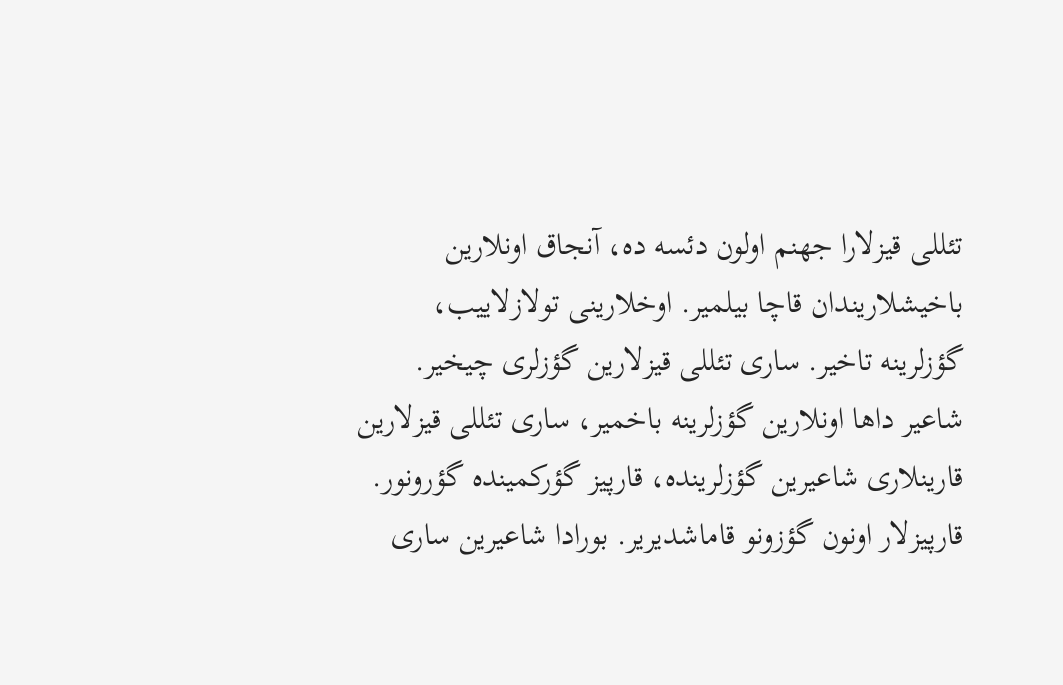تئللی قیزلارا جهنم اولون دئسه ده، آنجاق اونلارین باخیشلاریندان قاچا بیلمیر. اوخلارینی تولازلاییب، گؤزلرینه تاخیر. ساری تئللی قیزلارین گؤزلری چیخیر. شاعیر داها اونلارین گؤزلرینه باخمیر، ساری تئللی قیزلارین قارینلاری شاعیرین گؤزلرینده، قارپیز گؤرکمینده گؤرونور. قارپیزلار اونون گؤزونو قاماشدیریر. بورادا شاعیرین ساری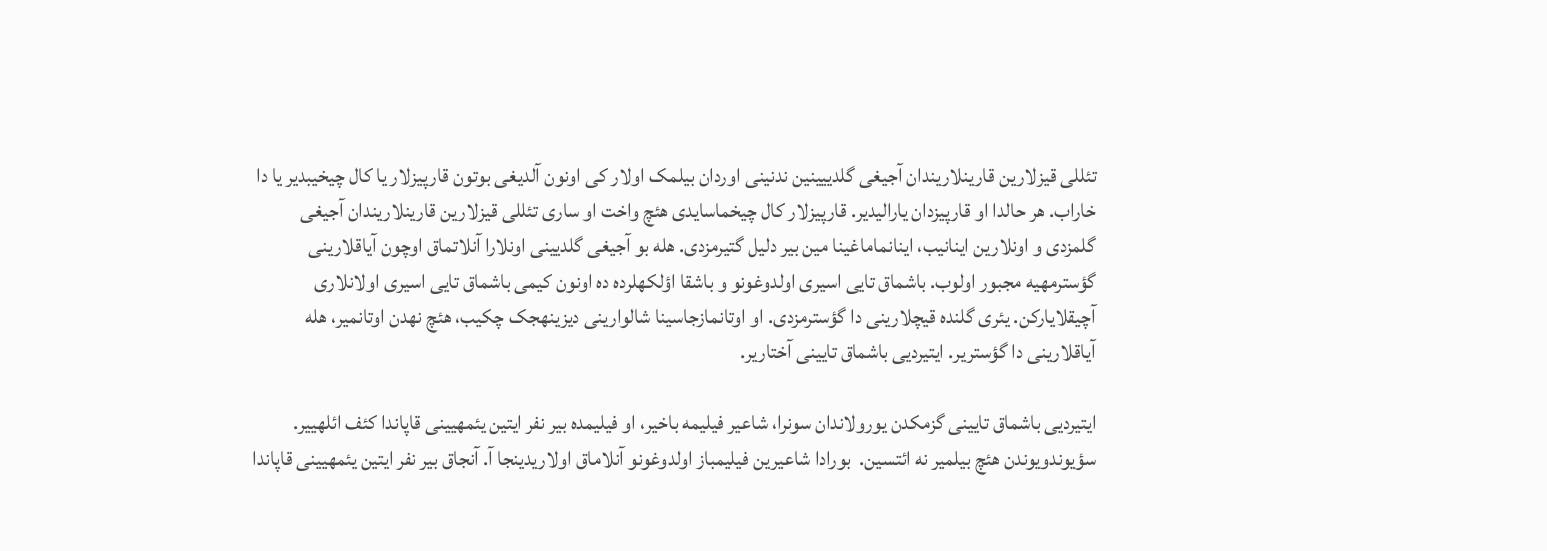تئللی قیزلارین قارینلاریندان آجیغی گلدییینین ندنینی اوردان بیلمک اولار کی اونون آلدیغی بوتون قارپیزلار یا کال چیخیبدیر یا دا خاراب. هر حالدا او قارپیزدان یارالیدیر. قارپیزلار کال چیخماسایدی هئچ واخت او ساری تئللی قیزلارین قارینلاریندان آجیغی گلمزدی و اونلارین اینانیب، اینانماماغینا مین بیر دلیل گتیرمزدی. هله بو آجیغی گلدیینی اونلارا آنلاتماق اوچون آیاقلارینی گؤسترمهیه مجبور اولوب. باشماق تایی اسیری اولدوغونو و باشقا اؤلکهلرده ده اونون کیمی باشماق تایی اسیری اولانلاری آچیقلایارکن. یئری گلنده قیچلارینی دا گؤسترمزدی. او اوتانمازجاسینا شالوارینی دیزینهجک چکیب، هئچ نهدن اوتانمیر، هله آیاقلارینی دا گؤستریر. ایتیردیی باشماق تایینی آختاریر.

ایتیردیی باشماق تایینی گزمکدن یورولاندان سونرا، شاعیر فیلیمه باخیر، او فیلیمده بیر نفر ایتین یئمهیینی قاپاندا کئف ائلهییر. سؤیوندویوندن هئچ بیلمیر نه ائتسین.  بورادا شاعیرین فیلیمباز اولدوغونو آنلاماق اولاریدینجا آ. آنجاق بیر نفر ایتین یئمهیینی قاپاندا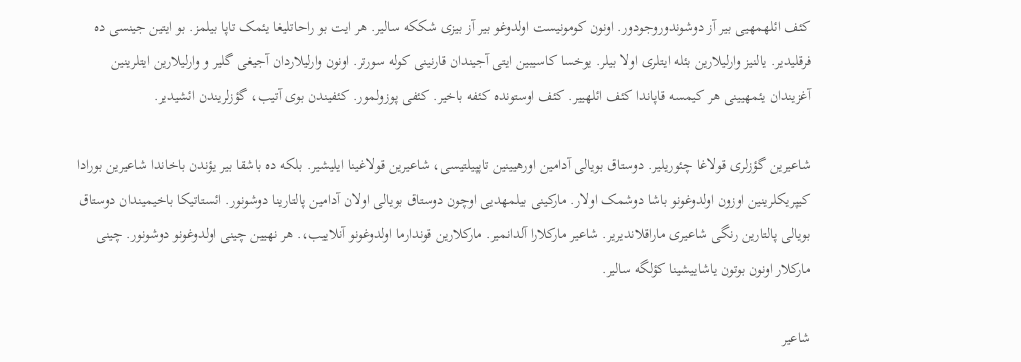کئف ائلهمهیی بیر آز دوشوندوروجودور. اونون کومونیست اولدوغو بیر آز بیزی شککه سالیر. هر ایت بو راحاتلیغا یئمک تاپا بیلمز. بو ایتین جینسی ده فرقلیدیر. یالنیز وارلیلارین بئله ایتلری اولا بیلر. یوخسا کاسیبین ایتی آجیندان قارنینی کوله سورتر. اونون وارلیلاردان آجیغی گلیر و وارلیلارین ایتلرینین آغزیندان یئمهیینی هر کیمسه قاپاندا کئف ائلهییر. کئف اوستونده کئفه باخیر. کئفی پوزولمور. کئفیندن بوی آتیب، گؤزلریندن ائشیدیر.

شاعیرین گؤزلری قولاغا چئوریلیر. دوستاق بویالی آدامین اورهیینین تاپپیلتیسی، شاعیرین قولاغینا ایلیشیر. بلکه ده باشقا بیر یؤندن باخاندا شاعیرین بورادا کیپریکلرینین اوزون اولدوغونو باشا دوشمک اولار. مارکینی بیلمهدیی اوچون دوستاق بویالی اولان آدامین پالتارینا دوشونور. ائستاتیکا باخیمیندان دوستاق بویالی پالتارین رنگی شاعیری ماراقلاندیریر. شاعیر مارکلارا آلدانمیر. مارکلارین قوندارما اولدوغونو آنلاییب،. هر نهیین چینی اولدوغونو دوشونور. چینی مارکلار اونون بوتون یاشاییشینا کؤلگه سالیر.

شاعیر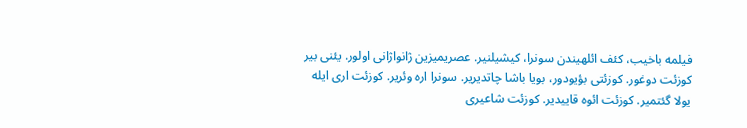فیلمه باخیب، کئف ائلهیندن سونرا، کیشیلنیر. عصریمیزین ژانواژانی اولور. یئنی بیر کوزئت دوغور. کوزئتی بؤیودور، بویا باشا چاتدیریر. سونرا اره وئریر. کوزئت اری ایله یولا گئتمیر. کوزئت ائوه قاییدیر. کوزئت شاعیری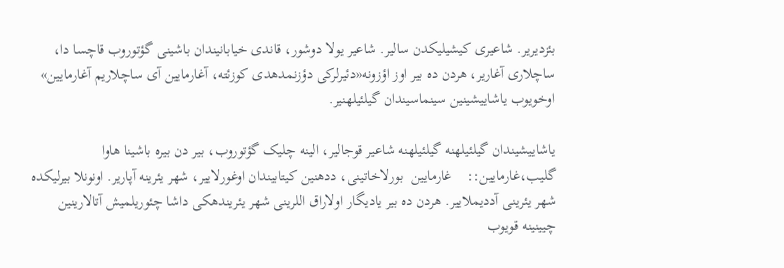بئزدیریر. شاعیری کیشیلیکدن سالیر. شاعیر یولا دوشور، قاندی خیابانیندان باشینی گؤتوروب قاچسا دا، ساچلاری آغاریر، هردن ده بیر اوز اؤزونه«دئیرلرکی دؤزنمدهدی کوزئته، آغارمایین آی ساچلاریم آغارمایین» اوخویوب یاشاییشینین سینماسیندان گیلئیلهنیر.

یاشاییشیندان گیلئیلهنه گیلئیلهنه شاعیر قوجالیر، الینه چلیک گؤتوروب، بیر دن بیره باشینا هاوا گلیب،غارمایین::    غارمایین  بورلاخاتینی، ددهنین کیتابیندان اوغورلاییر، شهر یئرینه آپاریر. اونونلا بیرلیکده شهر یئرینی آددیملاییر. هردن ده بیر یادیگار اولاراق اللرینی شهر یئریندهکی داشا چئوریلمیش آتالارینین چیینینه قویوب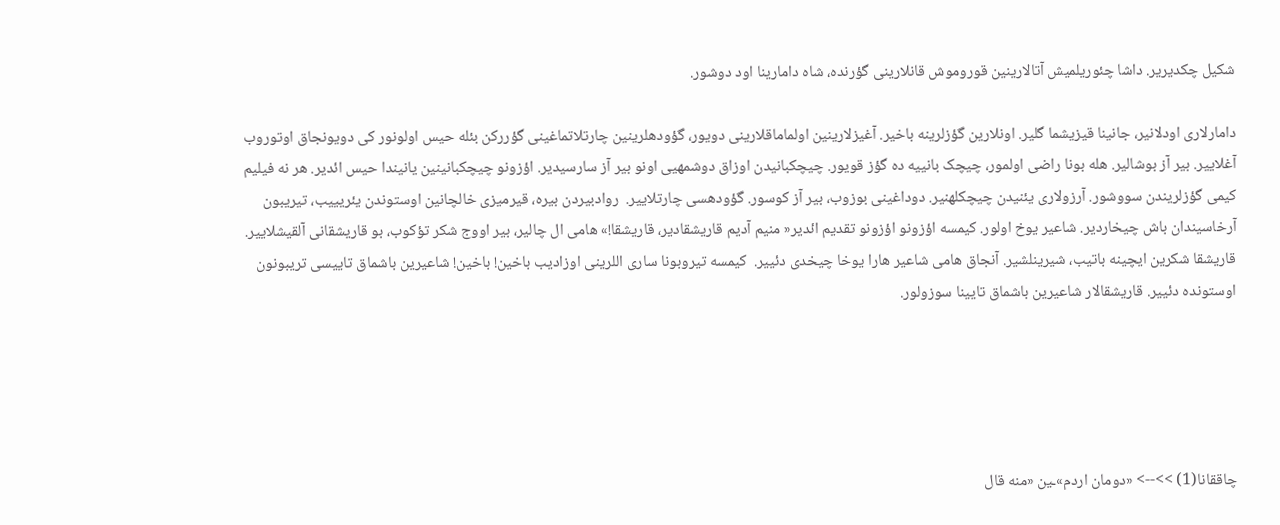شکیل چکدیریر. داشا چئوریلمیش آتالارینین قوروموش قانلارینی گؤرنده، شاه دامارینا اود دوشور.

دامارلاری اودلانیر، جانینا قیزیشما گلیر. اونلارین گؤزلرینه باخیر. آغیزلارینین اولماماقلارینی دویور، گؤودهلرینین چارتلاتماغینی گؤررکن بئله حیس اولونور کی دویونجاق اوتوروب آغلاییر. بیر آز بوشالیر. هله بونا راضی اولمور، چیچک بانییه ده گؤز قویور. چیچکبانیدن اوزاق دوشمهیی اونو بیر آز سارسیدیر. اؤزونو چیچکبانینین یانیندا حیس ائدیر. هر نه فیلیم کیمی گؤزلریندن سووشور. آرزولاری یئنیدن چیچکلهنیر. دوداغینی بوزوب، بیر آز کوسور. گؤودهسی چارتلاییر.  روادبیردن بیره، قیرمیزی خالچانین اوستوندن یئریییب، تیریبون آرخاسیندان باش چیخاردیر. شاعیر یوخ اولور. کیمسه اؤزونو اؤزونو تقدیم ائدیر« منیم آدیم قاریشقادیر، قاریشقا!» هامی ال چالیر، بیر اووج شکر تؤکوب، بو قاریشقانی آلقیشلاییر. قاریشقا شکرین ایچینه باتیب، شیرینلشیر. آنجاق هامی شاعیر هارا یوخا چیخدی دئییر.  کیمسه تیروبونا ساری اللرینی اوزادیب باخین! باخین! شاعیرین باشماق تاییسی تریبونون اوستونده دئییر. قاریشقالار شاعیرین باشماق تایینا سوزولور.





چاققانا(1) >>--> «دومان اردم»ـین «منه قال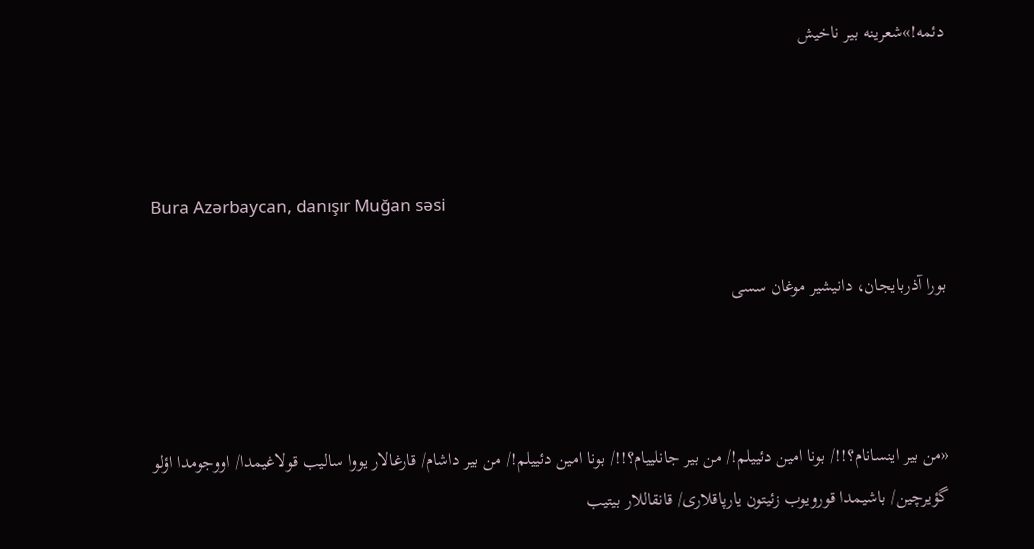دئمه!»شعرینه بیر ناخیش



Bura Azərbaycan, danışır Muğan səsi

بورا آذربایجان، دانیشیر موغان سسی



«من بیر اینسانام؟!!/ بونا امین دئییلم!/ من بیر جانلییام؟!!/ بونا امین دئییلم!/ من بیر داشام/ قارغالار یووا سالیب قولاغیمدا/ اووجومدا اؤلو گؤیرچین/ باشیمدا قورویوب زئیتون یارپاقلاری/ قانقاللار بیتیب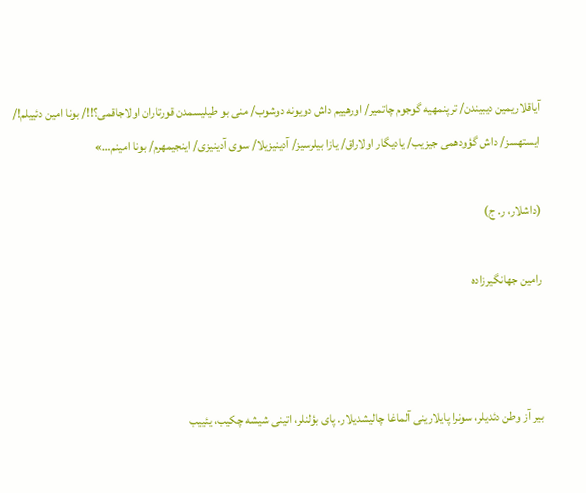آیاقلاریمین دیبیندن/ ترپنمهیه گوجوم چاتمیر/ اورهییم داش دویونه دوشوب/ منی بو طیلیسمدن قورتاران اولاجاقمی؟!!/ بونا امین دئییلم!/ ایستهسز/ داش گؤودهمی جیزیب/ یادیگار اولاراق/ یازا بیلرسیز/ آدینیزیلا/ سوی آدینیزی/ اینجیمهرم/ بونا امینم…»

(داشلار، ر. ج)

رامین جهانگیرزاده



بیر آز وطن دئدیلر، سونرا پایلارینی آلماغا چالیشدیلار. پای بؤلنلر، اتینی شیشه چکیب، یئییب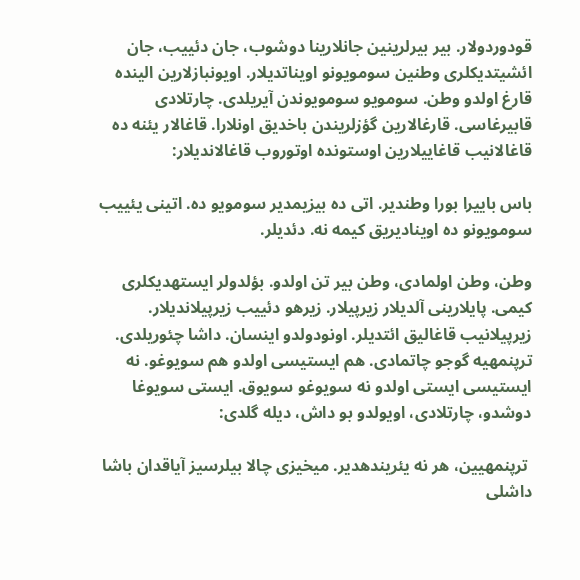قودوردولار. بیر بیرلرینین جانلارینا دوشوب، جان دئییب، جان ائشیتدیکلری وطنین سومویونو اویناتدیلار. اویونبازلارین الینده قارغ اولدو وطن. سومویو سومویوندن آیریلدی. چارتلادی قابیرغاسی. قارغالارین گؤزلریندن باخدیق اونلارا. قاغالار یئنه ده قاغالانیب قاغاییلارین اوستونده اوتوروب قاغالاندیلار:

باس باییرا بورا وطندیر. اتی ده بیزیمدیر سومویو ده. اتینی یئییب سومویونو ده اوینادیریق کیمه نه. دئدیلر.

وطن، وطن اولمادی، وطن بیر تن اولدو. بؤلدولر ایستهدیکلری کیمی. پایلارینی آلدیلار زیرپیلار. زیرهو دئییب زیرپیلاندیلار. زیرپیلانیب قاغالیق ائتدیلر. اونودولدو اینسان. داشا چئوریلدی. ترپنمهیه گوجو چاتمادی. هم ایستیسی اولدو هم سویوغو. نه ایستیسی ایستی اولدو نه سویوغو سویوق. ایستی سویوغا دوشدو، چارتلادی، اویولدو بو داش، دیله گلدی:

 ترپنمهیین، هر نه یئریندهدیر. میخیزی چالا بیلرسیز آیاقدان باشا داشلی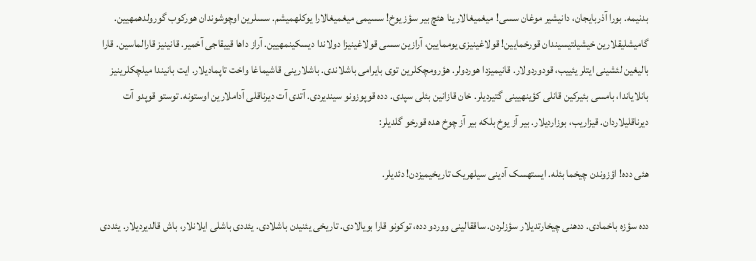بدنیمه. بورا آذربایجان، دانیشیر موغان سسی! میغمیغالارینا هئچ بیر سؤز یوخ! سسیمی میغمیغالارا یوکلهمیشم. سسلرین اوچوشوندان هورکوب گورولدهمهیین. گامیشلیقلارین خیشیلتیسیندان قورخمایین! قولاغینیزی یوممایین، آرازین سسی قولاغینیزا دولاندا دیسکینمهیین. آراز داها قییقاجی آخمیر. قانینیز قارالماسین. قارا بالیغین لئشینی ایتلر یئییب، قودوردولار. قانیمیزدا هوردولر. هؤرومچکلرین توی بایرامی باشلاندی. باشلارینی قاشیماغا واخت تاپمادیلار. ایت بانیندا میلچکلرینیز بانلایاندا، بامسی بئیرکین قانلی کؤینهیینی گتیردیلر. خان قازانین بئلی سپدی. دده قوپوزونو سیندیردی. آتدی آت دیرناقلی آداملارین اوستونه. توستو قوپدو آت دیرناقلیلاردان. قیزاریب، بوزاردیلار. بیر آز یوخ بلکه بیر آز چوخ هده قورخو گلدیلر:

هئی دده! اؤزوندن چیخما بئله. ایستهسک آدینی سیلهریک تاریخیمیزدن! دئدیلر.

دده سؤزه باخمادی. ددهنی چیخارتدیلار سؤزلردن. ساققالینی ووردو دده، توکونو قارا بویالادی. تاریخی یئنیدن باشلادی. یئددی باشلی ایلانلار، باش قالدیردیلار. یئددی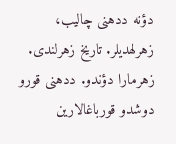دؤنه ددهنی چالیب، زهرلهدیلر. تاریخ زهرلندی. زهرمارا دؤندو. ددهنی قورو دوشدو قورباغالارین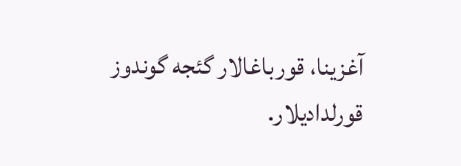آغزینا، قورباغالار گئجه گوندوز قورلدادیلار.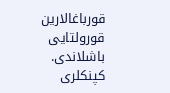قورباغالارین قورولتایی باشلاندی. کپنکلری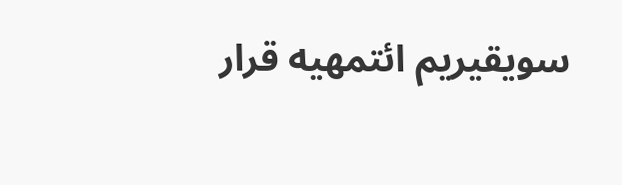سویقیریم ائتمهیه قرار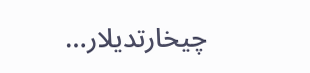چیخارتدیلار…